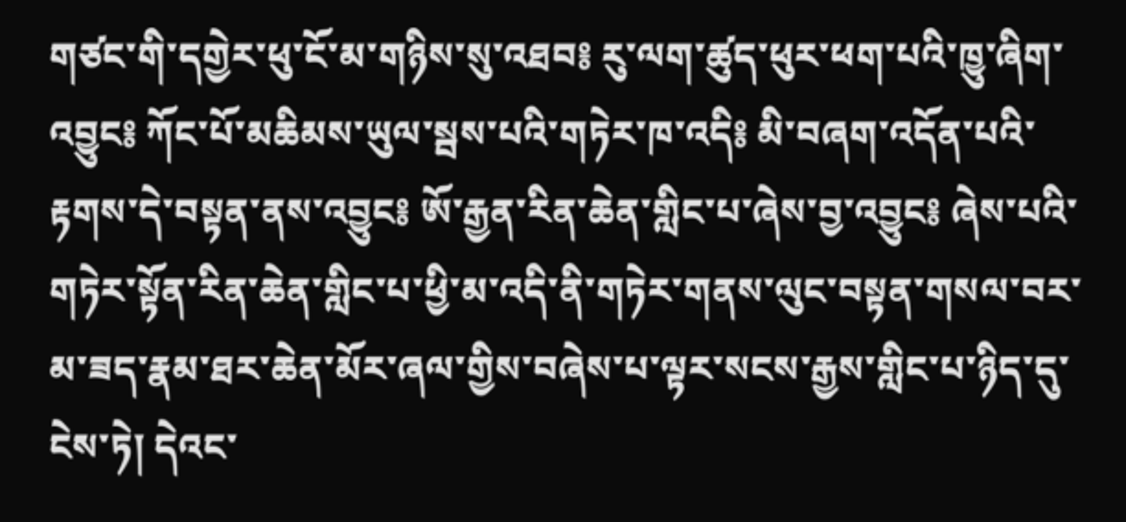གཙང་གི་དགྱེར་ཕུ་ངོ་མ་གཉིས་སུ་འཐབ༔ རུ་ལག་ཚུད་ཕུར་ཕག་པའི་ཁྱུ་ཞིག་འབྱུང༔ ཀོང་པོ་མཆིམས་ཡུལ་སྦས་པའི་གཏེར་ཁ་འདི༔ མི་བཞག་འདོན་པའི་རྟགས་དེ་བསྟན་ནས་འབྱུང༔ ཨོ་རྒྱན་རིན་ཆེན་གླིང་པ་ཞེས་བྱ་འབྱུང༔ ཞེས་པའི་གཏེར་སྟོན་རིན་ཆེན་གླིང་པ་ཕྱི་མ་འདི་ནི་གཏེར་གནས་ལུང་བསྟན་གསལ་བར་མ་ཟད་རྣམ་ཐར་ཆེན་མོར་ཞལ་གྱིས་བཞེས་པ་ལྟར་སངས་རྒྱས་གླིང་པ་ཉིད་དུ་ངེས་ཏེ། དེའང་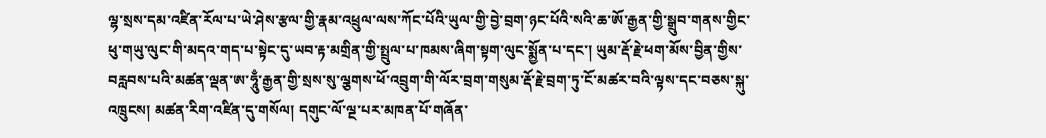ལྷ་སྲས་དམ་འཛིན་རོལ་པ་ཡེ་ཤེས་རྩལ་གྱི་རྣམ་འཕྲུལ་ལས་ཀོང་པོའི་ཡུལ་གྱི་བྱེ་བྲག་ཉང་པོའི་སའི་ཆ་ཨོ་རྒྱན་གྱི་སྒྲུབ་གནས་གྱིང་ཕུ་གཡུ་ལུང་གི་མདའ་གད་པ་སྟེང་དུ་ཡབ་རྟ་མགྲིན་གྱི་སྤྲུལ་པ་ཁམས་ཞིག་སྟག་ལུང་སྨྱོན་པ་དང་། ཡུམ་རྡོ་རྗེ་ཕག་མོས་བྱིན་གྱིས་བརླབས་པའི་མཚན་ལྡན་ཨ་ཧཱུྃ་རྒྱན་གྱི་སྲས་སུ་ལྕགས་ཕོ་འབྲུག་གི་ལོར་བྲག་གསུམ་རྡོ་རྗེ་བྲག་ཏུ་ངོ་མཚར་བའི་ལྟས་དང་བཅས་སྐུ་འཁྲུངས། མཚན་རིག་འཛིན་དུ་གསོལ། དགུང་ལོ་ལྔ་པར་མཁན་པོ་གཞོན་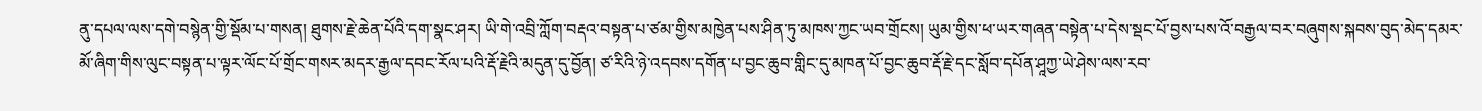ནུ་དཔལ་ལས་དགེ་བསྙེན་གྱི་སྡོམ་པ་གསན། ཐུགས་རྗེ་ཆེན་པོའི་དག་སྣང་ཤར། ཡི་གེ་འབྲི་ཀློག་བརྡའ་བསྟན་པ་ཙམ་གྱིས་མཁྱེན་པས་ཤིན་ཏུ་མཁས་ཀྱང་ཡབ་གྲོངས། ཡུམ་གྱིས་ཕ་ཡར་གཞན་བསྟེན་པ་དེས་སྡང་པོ་བྱས་པས་འོ་བརྒྱལ་བར་བཞུགས་སྐབས་བུད་མེད་དམར་མོ་ཞིག་གིས་ལུང་བསྟན་པ་ལྟར་ལོང་པོ་གྲོང་གསར་མདར་རྒྱལ་དབང་རོལ་པའི་རྡོ་རྗེའི་མདུན་དུ་བྱོན། ཙ་རིའི་ཉེ་འདབས་དགོན་པ་བྱང་ཆུབ་གླིང་དུ་མཁན་པོ་བྱང་ཆུབ་རྡོ་རྗེ་དང་སློབ་དཔོན་ཤཱཀྱ་ཡེ་ཤེས་ལས་རབ་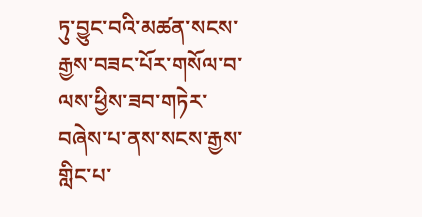ཏུ་བྱུང་བའི་མཚན་སངས་རྒྱས་བཟང་པོར་གསོལ་བ་ལས་ཕྱིས་ཟབ་གཏེར་བཞེས་པ་ནས་སངས་རྒྱས་གླིང་པ་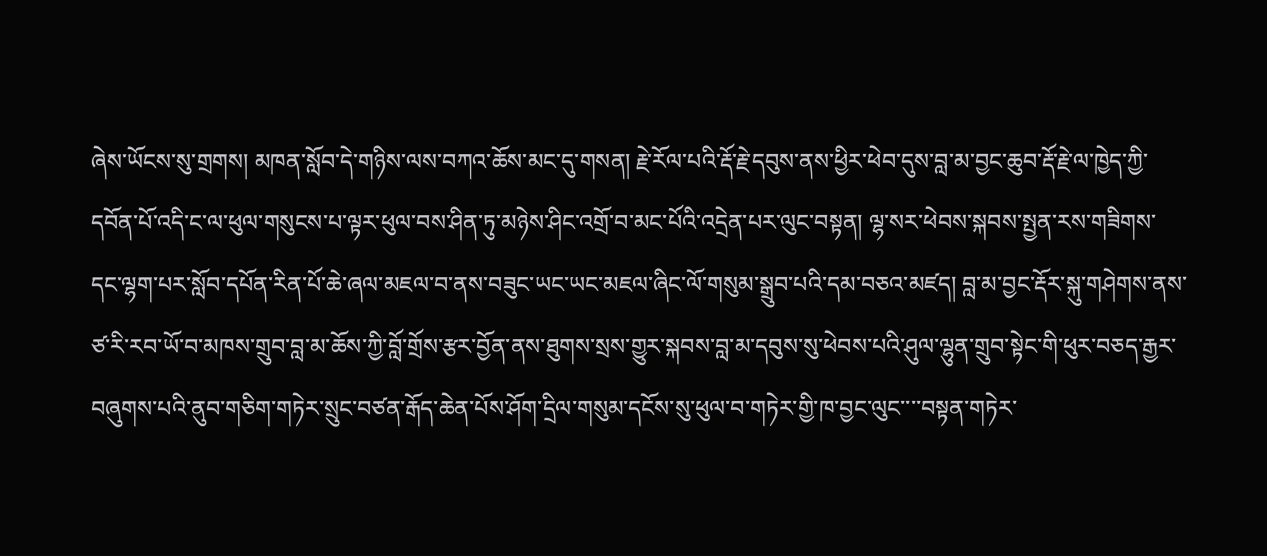ཞེས་ཡོངས་སུ་གྲགས། མཁན་སློབ་དེ་གཉིས་ལས་བཀའ་ཆོས་མང་དུ་གསན། རྗེ་རོལ་པའི་རྡོ་རྗེ་དབུས་ནས་ཕྱིར་ཕེབ་དུས་བླ་མ་བྱང་ཆུབ་རྡོ་རྗེ་ལ་ཁྱེད་ཀྱི་དབོན་པོ་འདི་ང་ལ་ཕུལ་གསུངས་པ་ལྟར་ཕུལ་བས་ཤིན་ཏུ་མཉེས་ཤིང་འགྲོ་བ་མང་པོའི་འདྲེན་པར་ལུང་བསྟན། ལྷ་སར་ཕེབས་སྐབས་སྤྱན་རས་གཟིགས་དང་ལྷག་པར་སློབ་དཔོན་རིན་པོ་ཆེ་ཞལ་མཇལ་བ་ནས་བཟུང་ཡང་ཡང་མཇལ་ཞིང་ལོ་གསུམ་སྒྲུབ་པའི་དམ་བཅའ་མཛད། བླ་མ་བྱང་རྡོར་སྐུ་གཤེགས་ནས་ཙ་རི་རབ་ཡོ་བ་མཁས་གྲུབ་བླ་མ་ཆོས་ཀྱི་བློ་གྲོས་རྩར་བྱོན་ནས་ཐུགས་སྲས་གྱུར་སྐབས་བླ་མ་དབུས་སུ་ཕེབས་པའི་ཤུལ་ལྷུན་གྲུབ་སྟེང་གི་ཕུར་བཅད་རྒྱར་བཞུགས་པའི་ནུབ་གཅིག་གཏེར་སྲུང་བཙན་རྒོད་ཆེན་པོས་ཤོག་དྲིལ་གསུམ་དངོས་སུ་ཕུལ་བ་གཏེར་གྱི་ཁ་བྱང་ལུང་་་་བསྟན་གཏེར་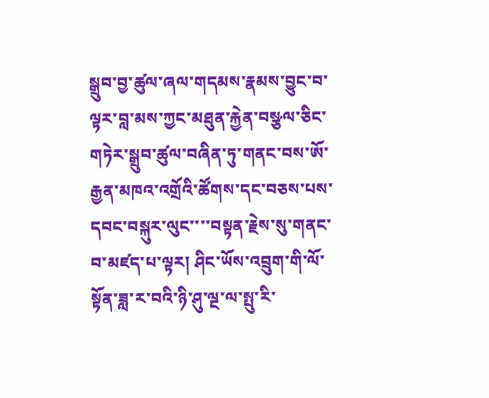སྒྲུབ་བྱ་ཚུལ་ཞལ་གདམས་རྣམས་བྱུང་བ་ལྟར་བླ་མས་ཀྱང་མཐུན་རྐྱེན་བསྩལ་ཅིང་གཏེར་སྒྲུབ་ཚུལ་བཞིན་ཏུ་གནང་བས་ཨོ་རྒྱན་མཁའ་འགྲོའི་ཚོགས་དང་བཅས་པས་དབང་བསྐུར་ལུང་་་་བསྟན་རྗེས་སུ་གནང་བ་མཛད་པ་ལྟར། ཤིང་ཡོས་འབྲུག་གི་ལོ་སྟོན་ཟླ་ར་བའི་ཉི་ཤུ་ལྔ་ལ་སྤུ་རི་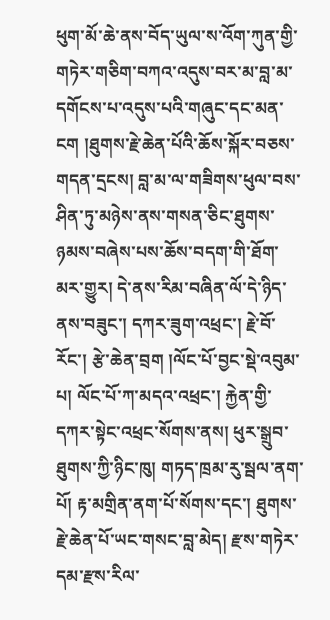ཕུག་མོ་ཆེ་ནས་བོད་ཡུལ་ས་འོག་ཀུན་གྱི་གཏེར་གཅིག་བཀའ་འདུས་བར་མ་བླ་མ་དགོངས་པ་འདུས་པའི་གཞུང་དང་མན་ངག །ཐུགས་རྗེ་ཆེན་པོའི་ཆོས་སྐོར་བཅས་གདན་དྲངས། བླ་མ་ལ་གཟིགས་ཕུལ་བས་ཤིན་ཏུ་མཉེས་ནས་གསན་ཅིང་ཐུགས་ཉམས་བཞེས་པས་ཆོས་བདག་གི་ཐོག་མར་གྱུར། དེ་ནས་རིམ་བཞིན་ལོ་དེ་ཉིད་ནས་བཟུང་། དཀར་ཟུག་འཕྲང་། རྗེ་བོ་རོང་། རྩེ་ཆེན་བྲག །ལོང་པོ་བྱང་སྡེ་འབུམ་པ། ལོང་པོ་ཀ་མདའ་འཕྲང་། རྐྱེན་གྱི་དཀར་སྟེང་འཕྲང་སོགས་ནས། ཕུར་སྒྲུབ་ཐུགས་ཀྱི་ཉིང་ཁུ། གཏད་ཁྲམ་རུ་སྦལ་ནག་པོ། རྟ་མགྲིན་ནག་པོ་སོགས་དང་། ཐུགས་རྗེ་ཆེན་པོ་ཡང་གསང་བླ་མེད། རྫས་གཏེར་དམ་རྫས་རིལ་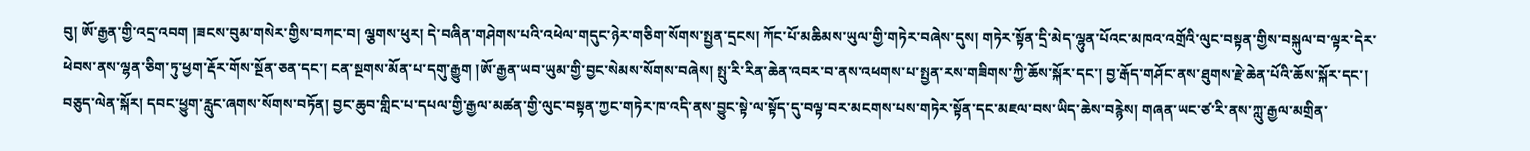བུ། ཨོ་རྒྱན་གྱི་འདྲ་འབག །ཟངས་བུམ་གསེར་གྱིས་བཀང་བ། ལྕགས་ཕུར། དེ་བཞིན་གཤེགས་པའི་འཕེལ་གདུང་ཉེར་གཅིག་སོགས་སྤྱན་དྲངས། ཀོང་པོ་མཆིམས་ཡུལ་གྱི་གཏེར་བཞེས་དུས། གཏེར་སྟོན་དྲི་མེད་ལྷུན་པོའང་མཁའ་འགྲོའི་ལུང་བསྟན་གྱིས་བསྐུལ་བ་ལྟར་དེར་ཕེབས་ནས་ལྷན་ཅིག་ཏུ་ཕྱག་རྡོར་གོས་སྔོན་ཅན་དང་། ངན་སྔགས་མོན་པ་དགུ་རྒྱུག །ཨོ་རྒྱན་ཡབ་ཡུམ་གྱི་བྱང་སེམས་སོགས་བཞེས། སྤུ་རི་རིན་ཆེན་འབར་བ་ནས་འཕགས་པ་སྤྱན་རས་གཟིགས་ཀྱི་ཆོས་སྐོར་དང་། བྱ་རྒོད་གཤོང་ནས་ཐུགས་རྗེ་ཆེན་པོའི་ཆོས་སྐོར་དང་། བཅུད་ལེན་སྐོར། དབང་ཕྱུག་རླུང་ཞགས་སོགས་བཏོན། བྱང་ཆུབ་གླིང་པ་དཔལ་གྱི་རྒྱལ་མཚན་གྱི་ལུང་བསྟན་ཀྱང་གཏེར་ཁ་འདི་ནས་བྱུང་སྟེ་ལ་སྟོད་དུ་བལྟ་བར་མངགས་པས་གཏེར་སྟོན་དང་མཇལ་བས་ཡིད་ཆེས་བརྙེས། གཞན་ཡང་ཙ་རི་ནས་ཀླུ་རྒྱལ་མགྲིན་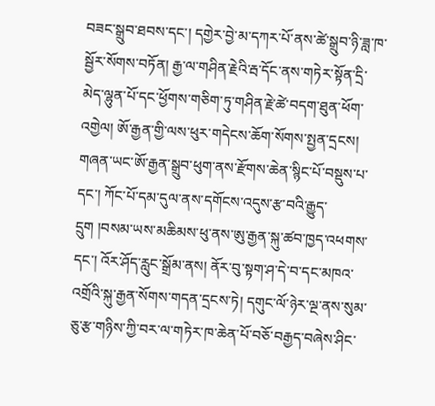བཟང་སྒྲུབ་ཐབས་དང་། དགྱེར་བྱེ་མ་དཀར་པོ་ནས་ཚེ་སྒྲུབ་ཉི་ཟླ་ཁ་སྦྱོར་སོགས་བཏོན། རྒྱ་ལ་གཤིན་རྗེའི་རྦ་དོང་ནས་གཏེར་སྟོན་དྲི་མེད་ལྷུན་པོ་དང་ཕྱོགས་གཅིག་ཏུ་གཤིན་རྗེ་ཚེ་བདག་ཐུན་ཕོག་འགྱེལ། ཨོ་རྒྱན་གྱི་ལས་ཕུར་གདེངས་ཆོག་སོགས་སྤྱན་དྲངས། གཞན་ཡང་ཨོ་རྒྱན་སྒྲུབ་ཕུག་ནས་རྫོགས་ཆེན་སྙིང་པོ་བསྡུས་པ་དང་། ཀོང་པོ་དམ་དུལ་ནས་དགོངས་འདུས་རྩ་བའི་རྒྱུད་དྲུག །བསམ་ཡས་མཆིམས་ཕུ་ནས་ཨུ་རྒྱན་སྐུ་ཚབ་ཁྱད་འཕགས་དང་། འོར་ཤོད་རླུང་སྒྲོམ་ནས། ནོར་བུ་སྟག་ཤ་དེ་བ་དང་མཁའ་འགྲོའི་སྐུ་རྒྱན་སོགས་གདན་དྲངས་ཏེ། དགུང་ལོ་ཉེར་ལྔ་ནས་སུམ་ཅུ་རྩ་གཉིས་ཀྱི་བར་ལ་གཏེར་ཁ་ཆེན་པོ་བཅོ་བརྒྱད་བཞེས་ཤིང་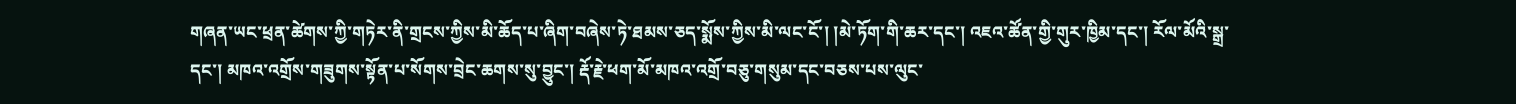གཞན་ཡང་ཕྲན་ཚེགས་ཀྱི་གཏེར་ནི་གྲངས་ཀྱིས་མི་ཆོད་པ་ཞིག་བཞེས་ཏེ་ཐམས་ཅད་སྨོས་ཀྱིས་མི་ལང་ངོ་། །མེ་ཏོག་གི་ཆར་དང་། འཇའ་ཚོན་གྱི་གུར་ཁྱིམ་དང་། རོལ་མོའི་སྒྲ་དང་། མཁའ་འགྲོས་གཟུགས་སྟོན་པ་སོགས་བྲེང་ཆགས་སུ་བྱུང་། རྡོ་རྗེ་ཕག་མོ་མཁའ་འགྲོ་བཅུ་གསུམ་དང་བཅས་པས་ལུང་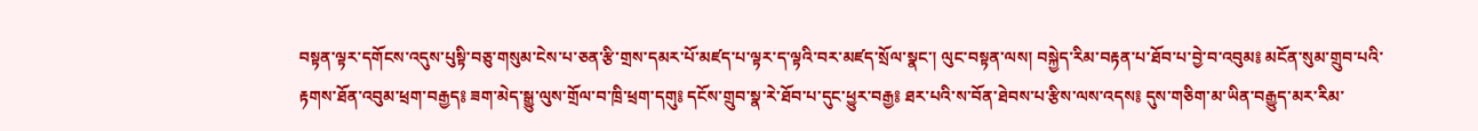བསྟན་ལྟར་དགོངས་འདུས་པུསྟི་བཅུ་གསུམ་ངེས་པ་ཅན་རྩི་གྲས་དམར་པོ་མཛད་པ་ལྟར་ད་ལྟའི་བར་མཛད་སྲོལ་སྣང་། ལུང་བསྟན་ལས། བསྐྱེད་རིམ་བརྟན་པ་ཐོབ་པ་བྱེ་བ་འབུམ༔ མངོན་སུམ་གྲུབ་པའི་རྟགས་ཐོན་འབུམ་ཕྲག་བརྒྱད༔ ཟག་མེད་སྒྱུ་ལུས་གྲོལ་བ་ཁྲི་ཕྲག་དགུ༔ དངོས་གྲུབ་སྣ་རེ་ཐོབ་པ་དུང་ཕྱུར་བརྒྱ༔ ཐར་པའི་ས་བོན་ཐེབས་པ་རྩིས་ལས་འདས༔ དུས་གཅིག་མ་ཡིན་བརྒྱུད་མར་རིམ་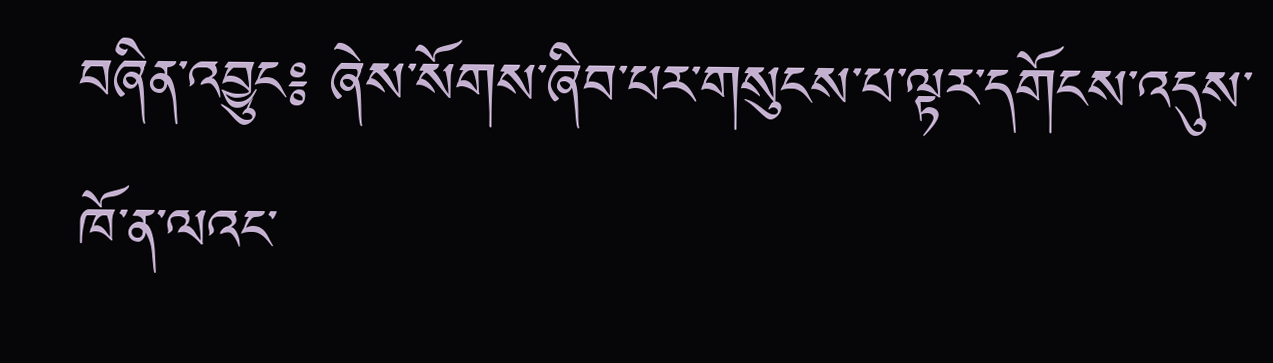བཞིན་འབྱུང༔ ཞེས་སོགས་ཞིབ་པར་གསུངས་པ་ལྟར་དགོངས་འདུས་ཁོ་ན་ལའང་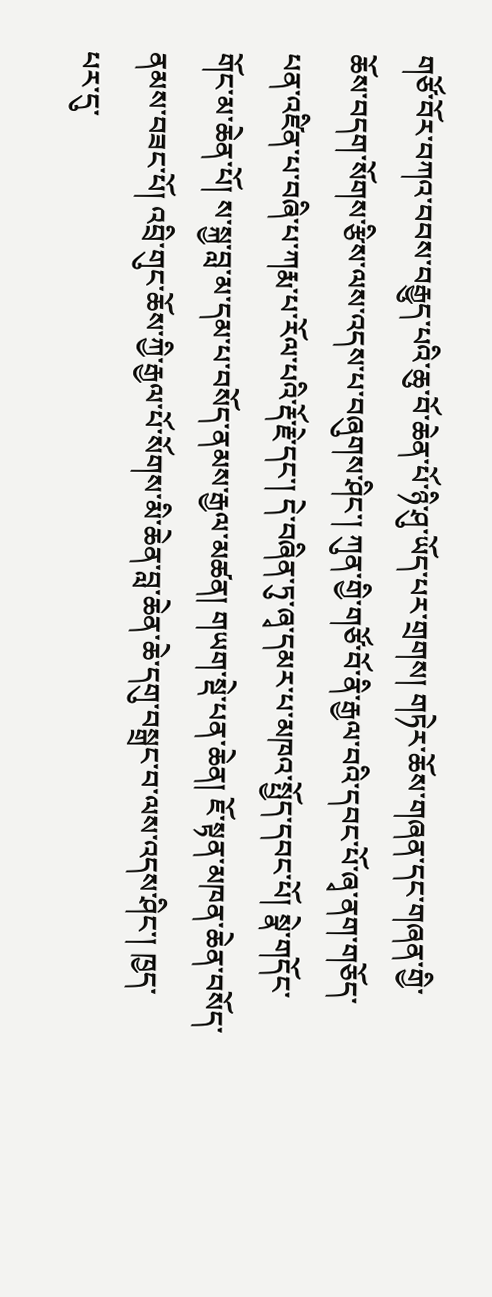གཙོ་བོར་བཀའ་བབས་བརྒྱུད་པའི་ཆུ་བོ་ཆེན་པོ་ཉི་ཤུ་ཡོད་པར་གྲགས། གཏེར་ཆོས་གཞན་དང་གཞན་གྱི་ཆོས་བདག་སོགས་རྩིས་ལས་འདས་པ་བཞུགས་ཤིང་། ཀུན་གྱི་གཙོ་བོ་ནི་རྒྱལ་བའི་དབང་པོ་ཞྭ་ནག་གཅོད་པན་འཛིན་པ་བཞི་པ་ཀརྨ་པ་རོལ་པའི་རྡོ་རྗེ་དང་། དེ་བཞིན་ཏུ་ཞྭ་དམར་པ་མཁའ་སྤྱོད་དབང་པོ། སྣེ་གདོང་གོང་མ་ཆེན་པོ། ས་སྐྱ་བླ་མ་དམ་པ་བསོད་ནམས་རྒྱལ་མཚན། གཡག་སྡེ་པན་ཆེན། ཇོ་སྟན་མཁན་ཆེན་བསོད་ནམས་བཟང་པོ། འབྲི་གུང་ཆོས་ཀྱི་རྒྱལ་པོ་སོགས་མི་ཆེན་བླ་ཆེན་ཆེ་དགུ་བསྒྲང་བ་ལས་འདས་ཤིང་། ཁྱད་པར་དུ་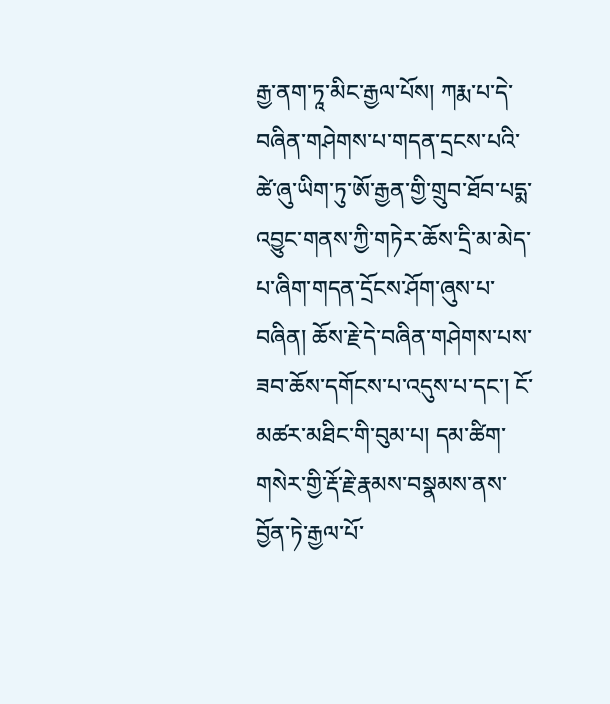རྒྱ་ནག་ཏཱ་མིང་རྒྱལ་པོས། ཀརྨ་པ་དེ་བཞིན་གཤེགས་པ་གདན་དྲངས་པའི་ཚེ་ཞུ་ཡིག་ཏུ་ཨོ་རྒྱན་གྱི་གྲུབ་ཐོབ་པདྨ་འབྱུང་གནས་ཀྱི་གཏེར་ཆོས་དྲི་མ་མེད་པ་ཞིག་གདན་དྲོངས་ཤོག་ཞུས་པ་བཞིན། ཆོས་རྗེ་དེ་བཞིན་གཤེགས་པས་ཟབ་ཆོས་དགོངས་པ་འདུས་པ་དང་། ངོ་མཚར་མཐིང་གི་བུམ་པ། དམ་ཚིག་གསེར་གྱི་རྡོ་རྗེ་རྣམས་བསྣམས་ནས་བྱོན་ཏེ་རྒྱལ་པོ་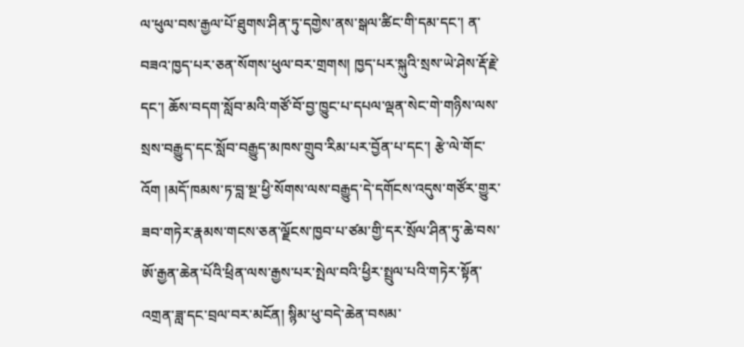ལ་ཕུལ་བས་རྒྱལ་པོ་ཐུགས་ཤིན་ཏུ་དགྱེས་ནས་སྒལ་ཚིང་གི་དམ་དང་། ན་བཟའ་ཁྱད་པར་ཅན་སོགས་ཕུལ་བར་གྲགས། ཁྱད་པར་སྐུའི་སྲས་ཡེ་ཤེས་རྡོ་རྗེ་དང་། ཆོས་བདག་སློབ་མའི་གཙོ་བོ་བྱ་ཁྱུང་པ་དཔལ་ལྡན་སེང་གེ་གཉིས་ལས་སྲས་བརྒྱུད་དང་སློབ་བརྒྱུད་མཁས་གྲུབ་རིམ་པར་བྱོན་པ་དང་། རྩེ་ལེ་གོང་འོག །མདོ་ཁམས་ཏ་བླ་སྔ་ཕྱི་སོགས་ལས་བརྒྱུད་དེ་དགོངས་འདུས་གཙོར་གྱུར་ཟབ་གཏེར་རྣམས་གངས་ཅན་ལྗོངས་ཁྱབ་པ་ཙམ་གྱི་དར་སྲོལ་ཤིན་ཏུ་ཆེ་བས་ཨོ་རྒྱན་ཆེན་པོའི་ཕྲིན་ལས་རྒྱས་པར་སྤེལ་བའི་ཕྱིར་སྤྲུལ་པའི་གཏེར་སྟོན་འགྲན་ཟླ་དང་བྲལ་བར་མངོན། སྙིམ་ཕུ་བདེ་ཆེན་བསམ་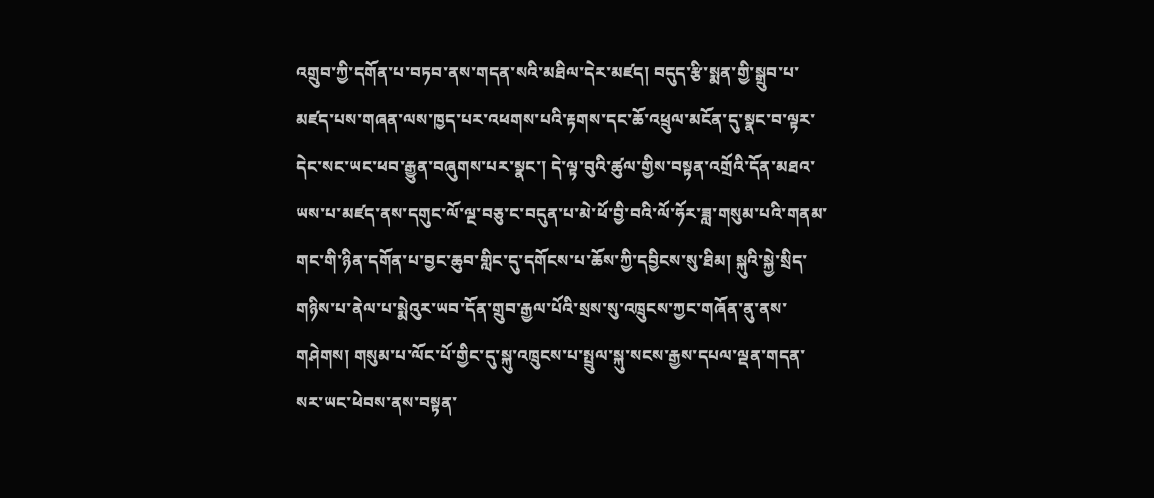འགྲུབ་ཀྱི་དགོན་པ་བཏབ་ནས་གདན་སའི་མཐིལ་དེར་མཛད། བདུད་རྩི་སྨན་གྱི་སྒྲུབ་པ་མཛད་པས་གཞན་ལས་ཁྱད་པར་འཕགས་པའི་རྟགས་དང་ཆོ་འཕྲུལ་མངོན་དུ་སྣང་བ་ལྟར་དེང་སང་ཡང་ཕབ་རྒྱུན་བཞུགས་པར་སྣང་། དེ་ལྟ་བུའི་ཚུལ་གྱིས་བསྟན་འགྲོའི་དོན་མཐའ་ཡས་པ་མཛད་ནས་དགུང་ལོ་ལྔ་བཅུ་ང་བདུན་པ་མེ་ཕོ་བྱི་བའི་ལོ་ཧོར་ཟླ་གསུམ་པའི་གནམ་གང་གི་ཉིན་དགོན་པ་བྱང་ཆུབ་གླིང་དུ་དགོངས་པ་ཆོས་ཀྱི་དབྱིངས་སུ་ཐིམ། སྐུའི་སྐྱེ་སྲིད་གཉིས་པ་ནེལ་པ་སྨེའུར་ཡབ་དོན་གྲུབ་རྒྱལ་པོའི་སྲས་སུ་འཁྲུངས་ཀྱང་གཞོན་ནུ་ནས་གཤེགས། གསུམ་པ་ལོང་པོ་གྱིང་དུ་སྐུ་འཁྲུངས་པ་སྤྲུལ་སྐུ་སངས་རྒྱས་དཔལ་ལྡན་གདན་སར་ཡང་ཕེབས་ནས་བསྟན་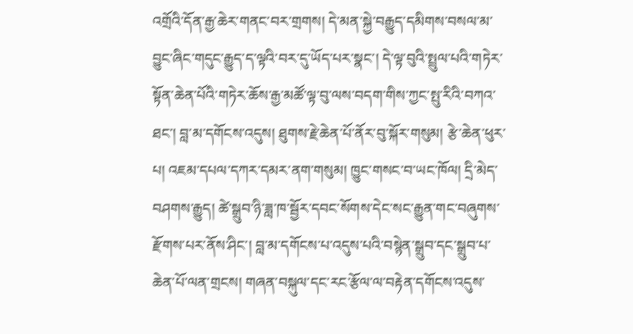འགྲོའི་དོན་རྒྱ་ཆེར་གནང་བར་གྲགས། དེ་མན་སྐྱེ་བརྒྱུད་དམིགས་བསལ་མ་བྱུང་ཞིང་གདུང་རྒྱུད་ད་ལྟའི་བར་དུ་ཡོད་པར་སྣང་། དེ་ལྟ་བུའི་སྤྲུལ་པའི་གཏེར་སྟོན་ཆེན་པོའི་གཏེར་ཆོས་རྒྱ་མཚོ་ལྟ་བུ་ལས་བདག་གིས་ཀྱང་སྤུ་རིའི་བཀའ་ཐང་། བླ་མ་དགོངས་འདུས། ཐུགས་རྗེ་ཆེན་པོ་ནོར་བུ་སྐོར་གསུམ། རྩེ་ཆེན་ཕུར་པ། འཇམ་དཔལ་དཀར་དམར་ནག་གསུམ། ཁྱུང་གསང་བ་ཡང་ཁོལ། དྲི་མེད་བཤགས་རྒྱུད། ཚེ་སྒྲུབ་ཉི་ཟླ་ཁ་སྦྱོར་དབང་སོགས་དེང་སང་རྒྱུན་གང་བཞུགས་རྫོགས་པར་ནོས་ཤིང་། བླ་མ་དགོངས་པ་འདུས་པའི་བསྙེན་སྒྲུབ་དང་སྒྲུབ་པ་ཆེན་པོ་ལན་གྲངས། གཞན་བསྐུལ་དང་རང་རྩོལ་ལ་བརྟེན་དགོངས་འདུས་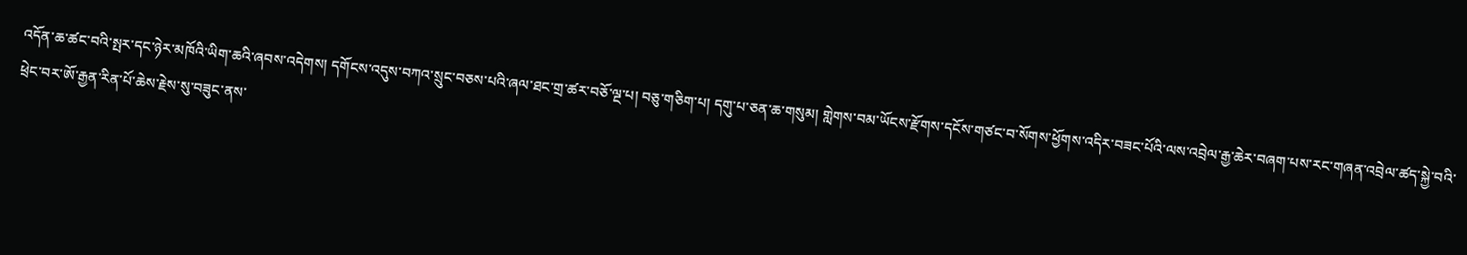འདོན་ཆ་ཚང་བའི་སྤར་དང་ཉེར་མཁོའི་ཡིག་ཆའི་ཞབས་འདེགས། དགོངས་འདུས་བཀའ་སྲུང་བཅས་པའི་ཞལ་ཐང་གྲ་ཚར་བཅོ་ལྔ་པ། བཅུ་གཅིག་པ། དགུ་པ་ཅན་ཆ་གསུམ། གླེགས་བམ་ཡོངས་རྫོགས་དངོས་གཙང་བ་སོགས་ཕྱོགས་འདིར་བཟང་པོའི་ལས་འབྲེལ་རྒྱ་ཆེར་བཞག་པས་རང་གཞན་འབྲེལ་ཚད་སྐྱེ་བའི་ཕྲེང་བར་ཨོ་རྒྱན་རིན་པོ་ཆེས་རྗེས་སུ་བཟུང་ནས་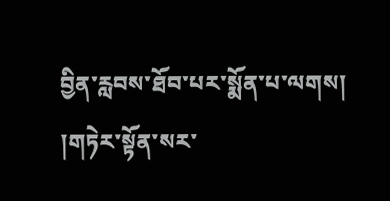བྱིན་རླབས་ཐོབ་པར་སྨོན་པ་ལགས།
།གཏེར་སྟོན་སར་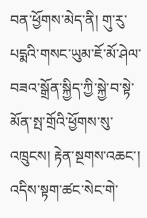བན་ཕྱོགས་མེད་ནི། གུ་རུ་པདྨའི་གསང་ཡུམ་ཇོ་མོ་ཤེལ་བཟའ་སྒྲོན་སྐྱིད་ཀྱི་སྐྱེ་བ་སྟེ་མོན་སྤ་གྲོའི་ཕྱོགས་སུ་འཁྲུངས། རྟེན་སྔགས་འཆང་། འདིས་སྟག་ཚང་སེང་གེ་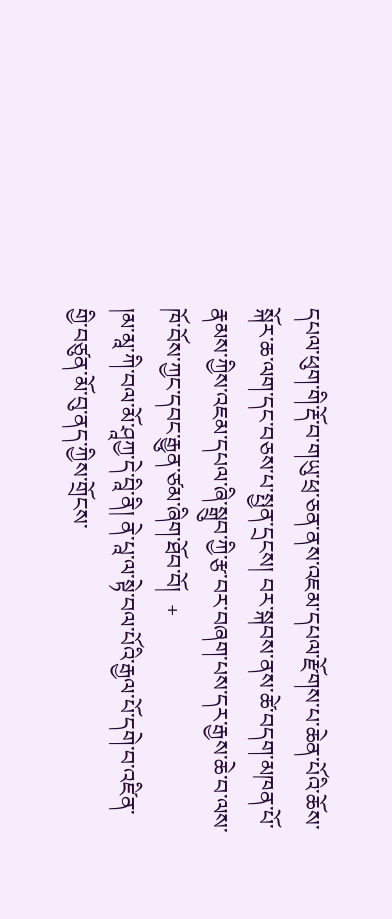དཔལ་ཕུག་གི་རྡོ་བ་གཡུ་ཕྲ་ཅན་ནས་འཇམ་དཔལ་རྫོགས་པ་ཆེན་པོའི་ཆོས་སྐོར་ཆ་ལག་དང་བཅས་པ་སྤྱན་དྲངས། བར་སྐབས་ནས་ཚེ་བདག་མཁན་པོ་རྣམས་ཀྱིས་འཇམ་དཔལ་ཞི་སྒྲུབ་ཀྱི་རྩ་བར་བཞག་པས་དར་རྒྱས་ཆེ་བ་ལས་ཁོ་བོས་ཀྱང་དབང་རྒྱུན་ཙམ་ཞིག་ཐོབ་བོ།  +
།མ་མཱ་ཀི་བལ་མོ་ཤཱཀྱ་དེ་བཱི་ནི། ནེ་པཱ་ལ་སྟེ་བལ་པོའི་རྒྱལ་པོ་དགེ་བ་འཛིན་གྱི་བཙུན་མོ་བུ་ནད་ཀྱིས་གྲོངས་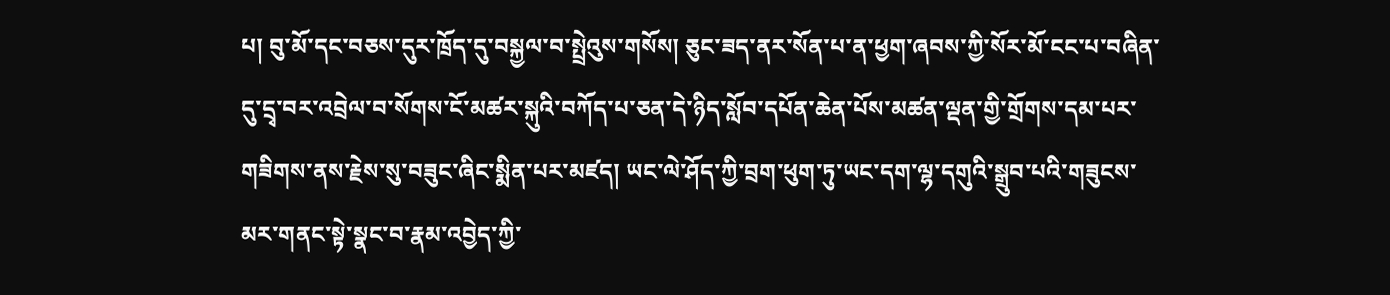པ། བུ་མོ་དང་བཅས་དུར་ཁྲོད་དུ་བསྐྱལ་བ་སྤྲེའུས་གསོས། ཅུང་ཟད་ནར་སོན་པ་ན་ཕྱག་ཞབས་ཀྱི་སོར་མོ་ངང་པ་བཞིན་དུ་དྲྭ་བར་འབྲེལ་བ་སོགས་ངོ་མཚར་སྐུའི་བཀོད་པ་ཅན་དེ་ཉིད་སློབ་དཔོན་ཆེན་པོས་མཚན་ལྡན་གྱི་གྲོགས་དམ་པར་གཟིགས་ནས་རྗེས་སུ་བཟུང་ཞིང་སྨིན་པར་མཛད། ཡང་ལེ་ཤོད་ཀྱི་བྲག་ཕུག་ཏུ་ཡང་དག་ལྷ་དགུའི་སྒྲུབ་པའི་གཟུངས་མར་གནང་སྟེ་སྣང་བ་རྣམ་འབྱེད་ཀྱི་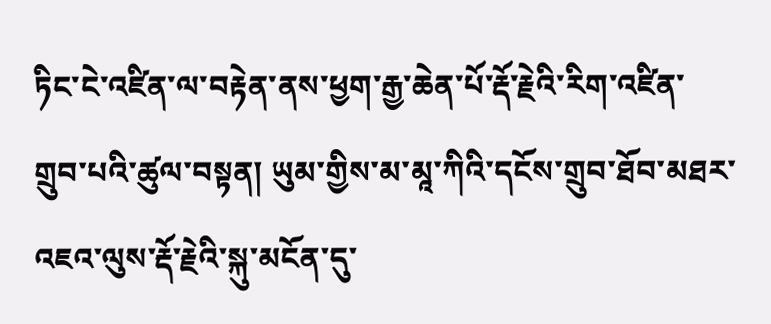ཏིང་ངེ་འཛིན་ལ་བརྟེན་ནས་ཕྱག་རྒྱ་ཆེན་པོ་རྡོ་རྗེའི་རིག་འཛིན་གྲུབ་པའི་ཚུལ་བསྟན། ཡུམ་གྱིས་མ་མཱ་ཀིའི་དངོས་གྲུབ་ཐོབ་མཐར་འཇའ་ལུས་རྡོ་རྗེའི་སྐུ་མངོན་དུ་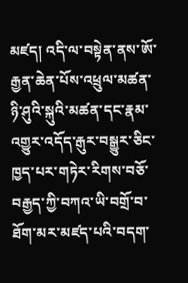མཛད། འདི་ལ་བསྟེན་ནས་ཨོ་རྒྱན་ཆེན་པོས་འཕྲུལ་མཚན་ཉི་ཤུའི་སྐུའི་མཚན་དང་རྣམ་འགྱུར་འདོད་རྒུར་བསྒྱུར་ཅིང་ཁྱད་པར་གཏེར་རིགས་བཅོ་བརྒྱད་ཀྱི་བཀའ་ཡི་བགྲོ་བ་ཐོག་མར་མཛད་པའི་བདག་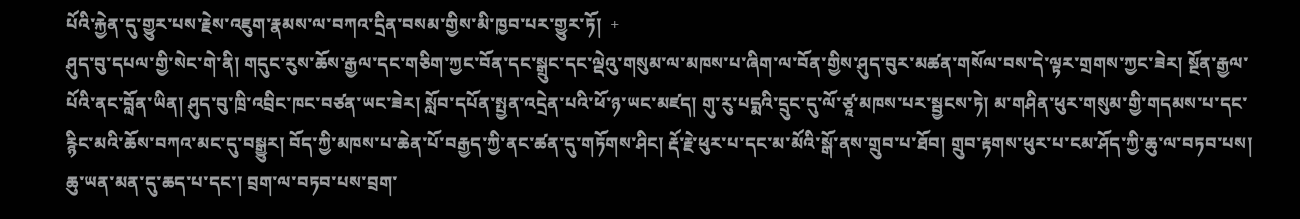པོའི་རྐྱེན་དུ་གྱུར་པས་རྗེས་འཇུག་རྣམས་ལ་བཀའ་དྲིན་བསམ་གྱིས་མི་ཁྱབ་པར་གྱུར་ཏོ།  +
ཤུད་བུ་དཔལ་གྱི་སེང་གེ་ནི། གདུང་རུས་ཆོས་རྒྱལ་དང་གཅིག་ཀྱང་བོན་དང་སྒྲུང་དང་ལྡེའུ་གསུམ་ལ་མཁས་པ་ཞིག་ལ་བོན་གྱིས་ཤུད་བུར་མཚན་གསོལ་བས་དེ་ལྟར་གྲགས་ཀྱང་ཟེར། སྔོན་རྒྱལ་པོའི་ནང་བློན་ཡིན། ཤུད་བུ་ཁྲི་འབྲིང་ཁང་བཙན་ཡང་ཟེར། སློབ་དཔོན་སྤྱན་འདྲེན་པའི་ཕོ་ཉ་ཡང་མཛད། གུ་རུ་པདྨའི་དྲུང་དུ་ལོ་ཙཱ་མཁས་པར་སྦྱངས་ཏེ། མ་གཤིན་ཕུར་གསུམ་གྱི་གདམས་པ་དང་རྙིང་མའི་ཆོས་བཀའ་མང་དུ་བསྒྱུར། བོད་ཀྱི་མཁས་པ་ཆེན་པོ་བརྒྱད་ཀྱི་ནང་ཚན་དུ་གཏོགས་ཤིང། རྡོ་རྗེ་ཕུར་པ་དང་མ་མོའི་སྒོ་ནས་གྲུབ་པ་ཐོབ། གྲུབ་རྟགས་ཕུར་པ་ངམ་ཤོད་ཀྱི་ཆུ་ལ་བཏབ་པས། ཆུ་ཡན་མན་དུ་ཆད་པ་དང་། བྲག་ལ་བཏབ་པས་བྲག་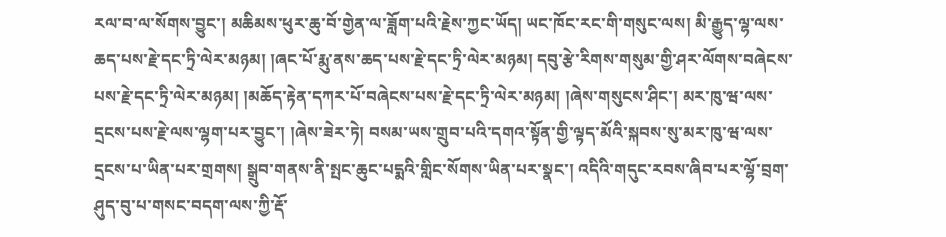རལ་བ་ལ་སོགས་བྱུང་། མཆིམས་ཕུར་ཆུ་བོ་གྱེན་ལ་ཟློག་པའི་རྗེས་ཀྱང་ཡོད། ཡང་ཁོང་རང་གི་གསུང་ལས། མི་རྒྱུད་ལྷ་ལས་ཆད་པས་རྗེ་དང་ཏྲི་ལེར་མཉམ། །ཞང་པོ་རྨུ་ནས་ཆད་པས་རྗེ་དང་ཏྲི་ལེར་མཉམ། དབུ་རྩེ་རིགས་གསུམ་གྱི་ཤར་ལོགས་བཞེངས་པས་རྗེ་དང་ཏྲི་ལེར་མཉམ། །མཆོད་རྟེན་དཀར་པོ་བཞེངས་པས་རྗེ་དང་ཏྲི་ལེར་མཉམ། །ཞེས་གསུངས་ཤིང་། མར་ཁུ་ཝ་ལས་དྲངས་པས་རྗེ་ལས་ལྷག་པར་བྱུང་། །ཞེས་ཟེར་ཏེ། བསམ་ཡས་གྲུབ་པའི་དགའ་སྟོན་གྱི་ལྟད་མོའི་སྐབས་སུ་མར་ཁུ་ཝ་ལས་དྲངས་པ་ཡིན་པར་གྲགས། སྒྲུབ་གནས་ནི་སྤང་ཆུང་པདྨའི་གླིང་སོགས་ཡིན་པར་སྣང་། འདིའི་གདུང་རབས་ཞིབ་པར་ལྷོ་བྲག་ཤུད་བུ་པ་གསང་བདག་ལས་ཀྱི་རྡོ་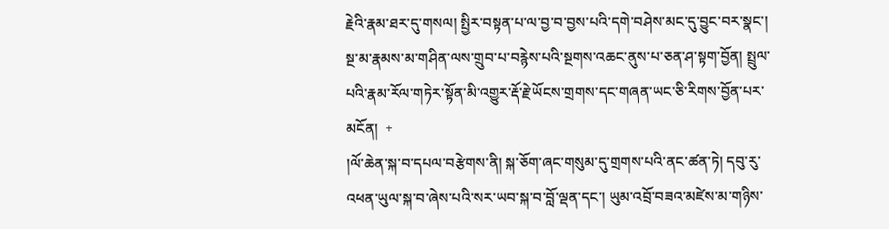རྗེའི་རྣམ་ཐར་དུ་གསལ། སྤྱིར་བསྟན་པ་ལ་བྱ་བ་བྱས་པའི་དགེ་བཤེས་མང་དུ་བྱུང་བར་སྣང་། སྔ་མ་རྣམས་མ་གཤིན་ལས་གྲུབ་པ་བརྙེས་པའི་སྔགས་འཆང་ནུས་པ་ཅན་ཤ་སྟག་བྱོན། སྤྲུལ་པའི་རྣམ་རོལ་གཏེར་སྟོན་མི་འགྱུར་རྡོ་རྗེ་ཡོངས་གྲགས་དང་གཞན་ཡང་ཅི་རིགས་བྱོན་པར་མངོན།  +
།ལོ་ཆེན་སྐ་བ་དཔལ་བརྩེགས་ནི། སྐ་ཅོག་ཞང་གསུམ་དུ་གྲགས་པའི་ནང་ཚན་ཏེ། དབུ་རུ་འཕན་ཡུལ་སྐ་བ་ཞེས་པའི་སར་ཡབ་སྐ་བ་བློ་ལྡན་དང་། ཡུམ་འབྲོ་བཟའ་མཛེས་མ་གཉིས་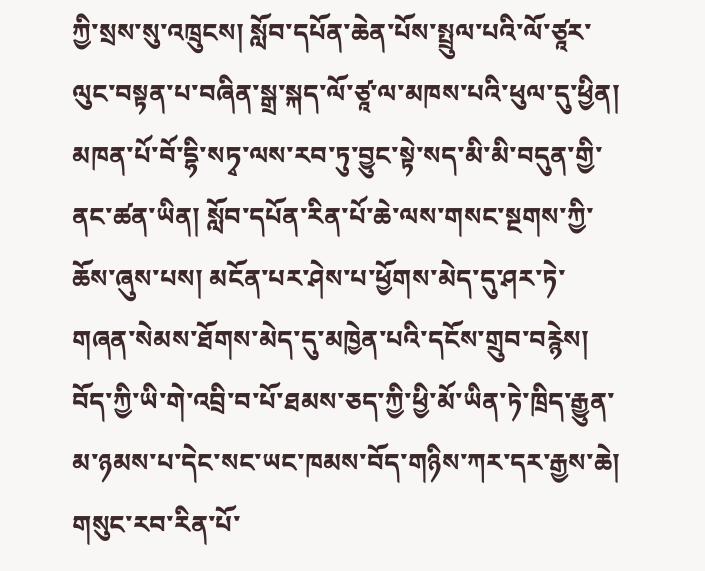ཀྱི་སྲས་སུ་འཁྲུངས། སློབ་དཔོན་ཆེན་པོས་སྤྲུལ་པའི་ལོ་ཙཱར་ལུང་བསྟན་པ་བཞིན་སྒྲ་སྐད་ལོ་ཙཱ་ལ་མཁས་པའི་ཕུལ་དུ་ཕྱིན། མཁན་པོ་བོ་དྷི་སཏྭ་ལས་རབ་ཏུ་བྱུང་སྟེ་སད་མི་མི་བདུན་གྱི་ནང་ཚན་ཡིན། སློབ་དཔོན་རིན་པོ་ཆེ་ལས་གསང་སྔགས་ཀྱི་ཆོས་ཞུས་པས། མངོན་པར་ཤེས་པ་ཕྱོགས་མེད་དུ་ཤར་ཏེ་གཞན་སེམས་ཐོགས་མེད་དུ་མཁྱེན་པའི་དངོས་གྲུབ་བརྙེས། བོད་ཀྱི་ཡི་གེ་འབྲི་བ་པོ་ཐམས་ཅད་ཀྱི་ཕྱི་མོ་ཡིན་ཏེ་ཁྲིད་རྒྱུན་མ་ཉམས་པ་དེང་སང་ཡང་ཁམས་བོད་གཉིས་ཀར་དར་རྒྱས་ཆེ། གསུང་རབ་རིན་པོ་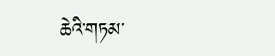ཆེའི་གཏམ་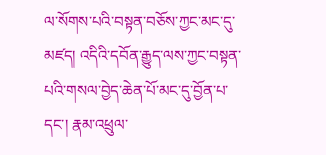ལ་སོགས་པའི་བསྟན་བཅོས་ཀྱང་མང་དུ་མཛད། འདིའི་དབོན་རྒྱུད་ལས་ཀྱང་བསྟན་པའི་གསལ་བྱེད་ཆེན་པོ་མང་དུ་བྱོན་པ་དང་། རྣམ་འཕྲུལ་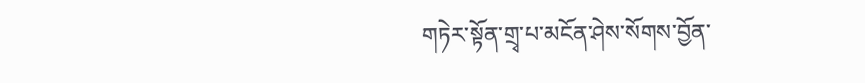གཏེར་སྟོན་གྲྭ་པ་མངོན་ཤེས་སོགས་བྱོན་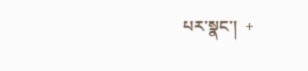པར་སྣང་།  +